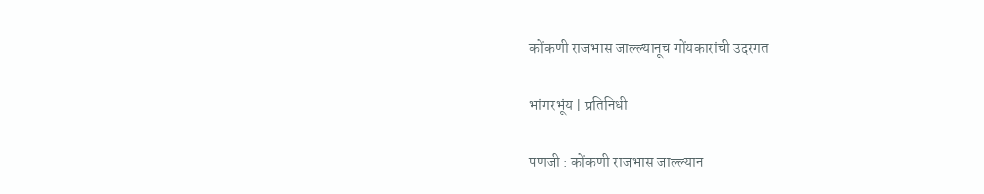कोंकणी राजभास जाल्ल्यानूच गोंयकारांची उदरगत

भांगरभूंय | प्रतिनिधी

पणजी : कोंकणी राजभास जाल्ल्यान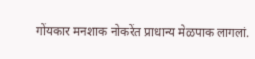गोंयकार मनशाक नोकरेंत प्राधान्य मेळपाक लागलां.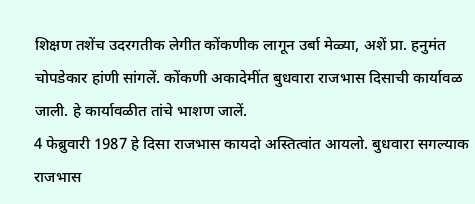शिक्षण तशेंच उदरगतीक लेगीत कोंकणीक लागून उर्बा मेळ्या, अशें प्रा. हनुमंत चोपडेकार हांणी सांगलें. कोंकणी अकादेमींत बुधवारा राजभास दिसाची कार्यावळ जाली. हे कार्यावळीत तांचे भाशण जालें.
4 फेब्रुवारी 1987 हे दिसा राजभास कायदो अस्तित्वांत आयलो. बुधवारा सगल्याक राजभास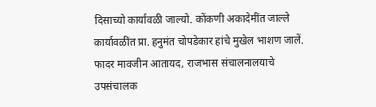दिसाच्यो कार्यावळी जाल्यो. कोंकणी अकादेमींत जाल्ले कार्यावळींत प्रा. हनुमंत चोपडेकार हांचे मुखेल भाशण जालें. फादर मावजीन आतायद, राजभास संचालनालयाचे उपसंचालक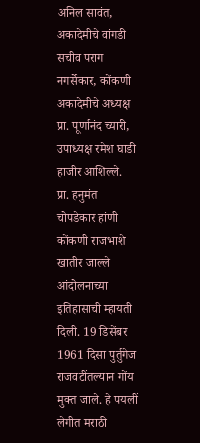अनिल सावंत, अकादेमीचे वांगडी सचीव पराग नगर्सेकार, कोंकणी अकादेमीचे अध्यक्ष प्रा. पूर्णानंद च्यारी, उपाध्यक्ष रमेश घाडी हाजीर आशिल्ले.
प्रा. हनुमंत चोपडेकार हांणी कोंकणी राजभाशे खातीर जाल्ले आंदोलनाच्या इतिहासाची म्हायती दिली. 19 डिसेंबर 1961 दिसा पुर्तुगेज राजवटींतल्यान गोंय मुक्त जाले. हे पयलीं लेगीत मराठी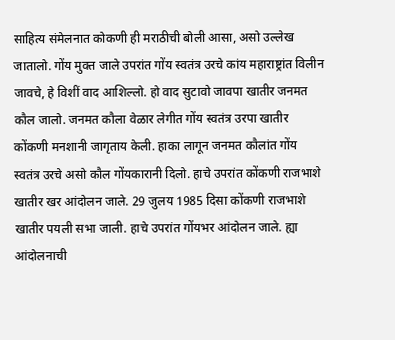साहित्य संमेलनात कोकणी ही मराठीची बोली आसा, असो उल्लेख जातालो. गोंय मुक्त जाले उपरांत गोंय स्वतंत्र उरचे कांय महाराष्ट्रांत विलीन जावचे, हे विशीं वाद आशिल्लो. हो वाद सुटावो जावपा खातीर जनमत कौल जालो. जनमत कौला वेळार लेगीत गोंय स्वतंत्र उरपा खातीर कोंकणी मनशानी जागृताय केली. हाका लागून जनमत कौलांत गोंय स्वतंत्र उरचे असो कौल गोंयकारानी दिलो. हाचे उपरांत कोंकणी राजभाशे खातीर खर आंदोलन जाले. 29 जुलय 1985 दिसा कोंकणी राजभाशे खातीर पयली सभा जाली. हाचे उपरांत गोंयभर आंदोलन जाले. ह्या आंदोलनाची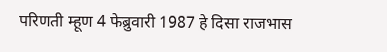परिणती म्हूण 4 फेब्रुवारी 1987 हे दिसा राजभास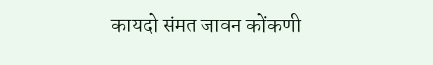कायदो संमत जावन कोंकणी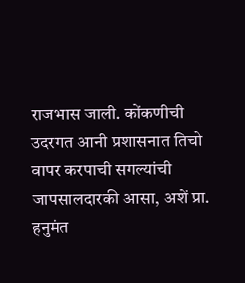राजभास जाली. कोंकणीची उदरगत आनी प्रशासनात तिचो वापर करपाची सगल्यांची जापसालदारकी आसा, अशें प्रा. हनुमंत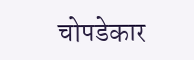चोपडेकार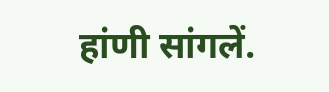हांणी सांगलें.